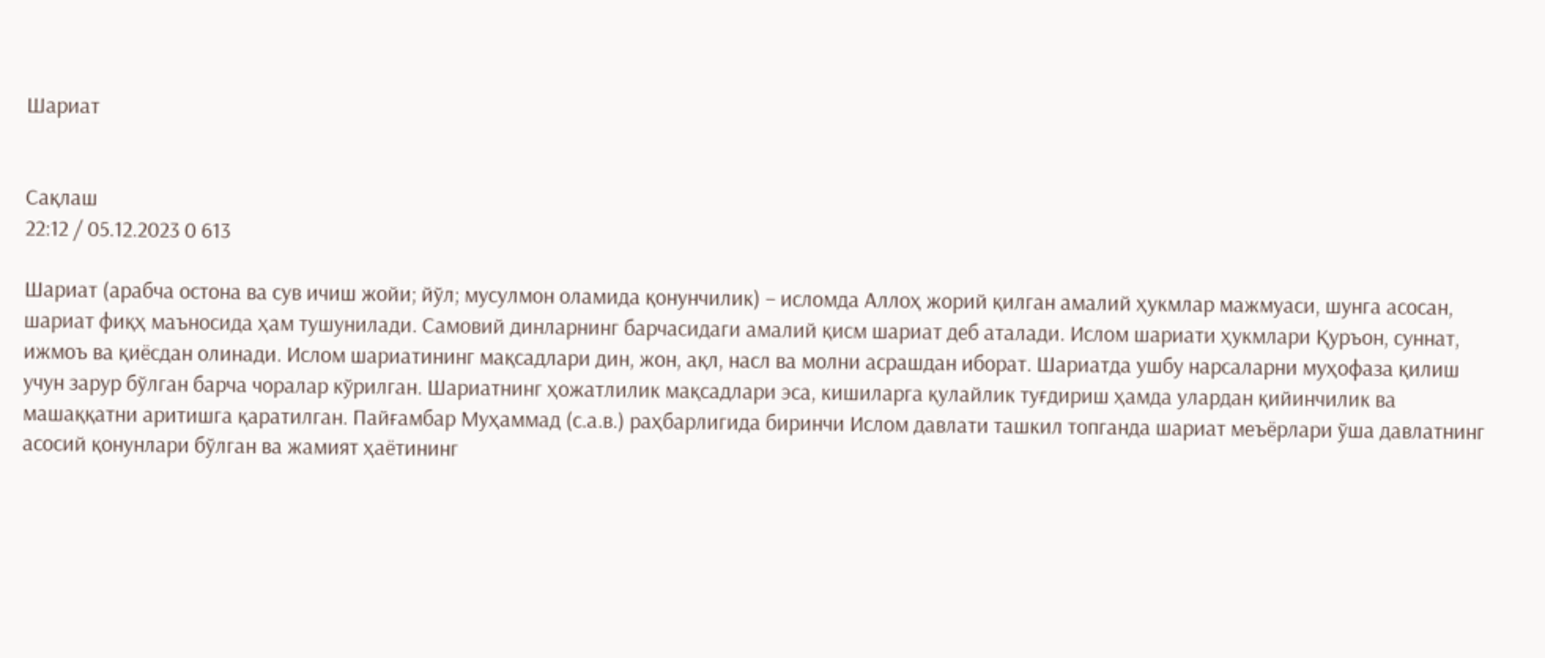Шариат


Сақлаш
22:12 / 05.12.2023 0 613

Шариат (арабча остона ва сув ичиш жойи; йўл; мусулмон оламида қонунчилик) – исломда Аллоҳ жорий қилган амалий ҳукмлар мажмуаси, шунга асосан, шариат фиқҳ маъносида ҳам тушунилади. Самовий динларнинг барчасидаги амалий қисм шариат деб аталади. Ислом шариати ҳукмлари Қуръон, суннат, ижмоъ ва қиёсдан олинади. Ислом шариатининг мақсадлари дин, жон, ақл, насл ва молни асрашдан иборат. Шариатда ушбу нарсаларни муҳофаза қилиш учун зарур бўлган барча чоралар кўрилган. Шариатнинг ҳожатлилик мақсадлари эса, кишиларга қулайлик туғдириш ҳамда улардан қийинчилик ва машаққатни аритишга қаратилган. Пайғамбар Муҳаммад (с.а.в.) раҳбарлигида биринчи Ислом давлати ташкил топганда шариат меъёрлари ўша давлатнинг асосий қонунлари бўлган ва жамият ҳаётининг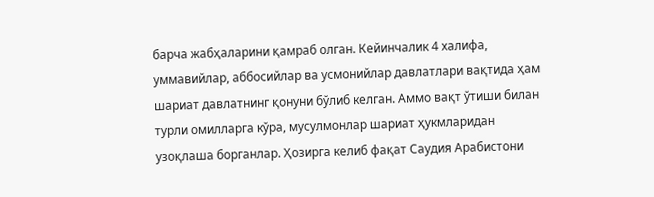барча жабҳаларини қамраб олган. Кейинчалик 4 халифа, уммавийлар, аббосийлар ва усмонийлар давлатлари вақтида ҳам шариат давлатнинг қонуни бўлиб келган. Аммо вақт ўтиши билан турли омилларга кўра, мусулмонлар шариат ҳукмларидан узоқлаша борганлар. Ҳозирга келиб фақат Саудия Арабистони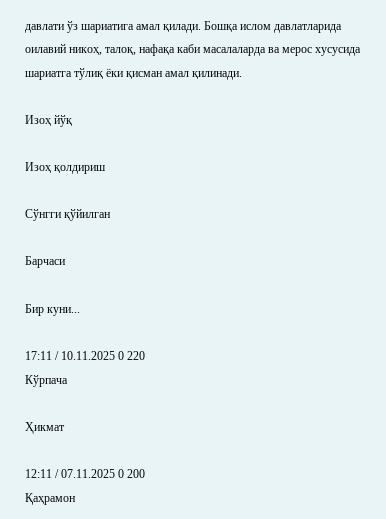давлати ўз шариатига амал қилади. Бошқа ислом давлатларида оилавий никоҳ, талоқ, нафақа каби масалаларда ва мерос хусусида шариатга тўлиқ ёки қисман амал қилинади.

Изоҳ йўқ

Изоҳ қолдириш

Сўнгги қўйилган

Барчаси

Бир куни...

17:11 / 10.11.2025 0 220
Кўрпача

Ҳикмат

12:11 / 07.11.2025 0 200
Қаҳрамон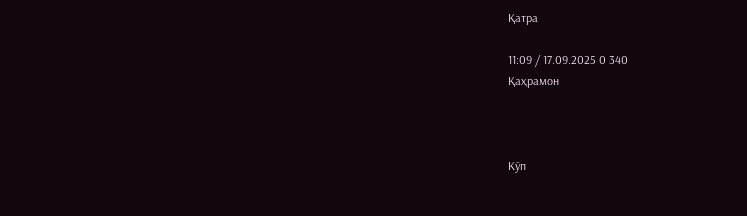Қатра

11:09 / 17.09.2025 0 340
Қаҳрамон



Кўп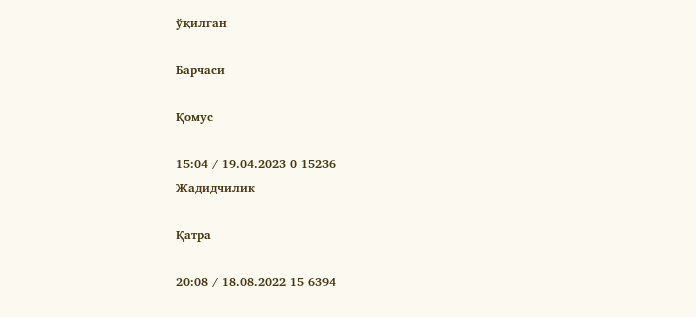ўқилган

Барчаси

Қомус

15:04 / 19.04.2023 0 15236
Жадидчилик

Қатра

20:08 / 18.08.2022 15 6394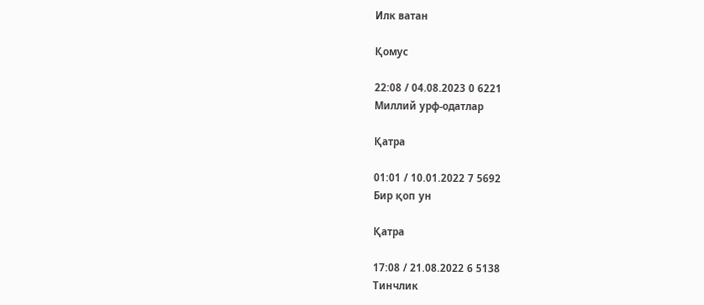Илк ватан

Қомус

22:08 / 04.08.2023 0 6221
Миллий урф-одатлар

Қатра

01:01 / 10.01.2022 7 5692
Бир қоп ун

Қатра

17:08 / 21.08.2022 6 5138
Тинчлик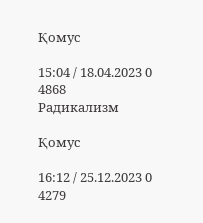Қомус

15:04 / 18.04.2023 0 4868
Радикализм

Қомус

16:12 / 25.12.2023 0 4279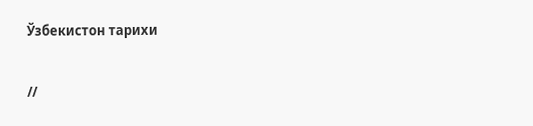Ўзбекистон тарихи

//